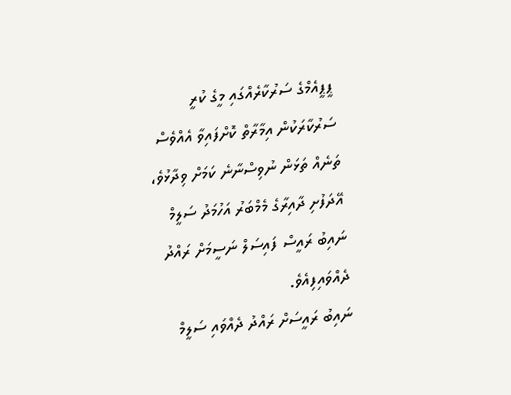ޕީޕީއެމްގެ ސަރުކާރެއްގައި މީގެ ކުރީ ސަރުކާރަކުން އިމާރާތް ކޮށްފައިވާ އެއްވެސް ތަނެއް ތަޅަން ނުވިސްނާނެ ކަމަށް ވިދާޅުވެ، އޭދަފުށި ދާއިރާގެ މެމްބަރު އަހުމަދު ސަލީމް ނައިބު ރައީސް ފައިސަލް ނަސީމަށް ރައްދު ދެއްވައިފިއެވެ.
ނައިބު ރައީސަށް ރައްދު ދެއްވައި ސަލީމް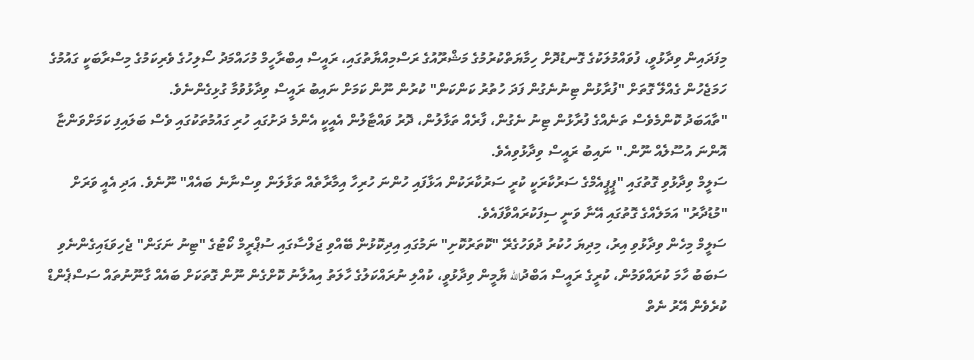މިފަދައިން ވިދާޅުވީ، ފުވައްމުލަކުގެ ގޮނޑުދޮށް ހިމާޔަތްކުރުމުގެ މަޝްރޫއުގެ ރަސްމިއްޔާތުގައި، ރައީސް އިބްރާހީމް މުހައްމަދު ސޯލިހުގެ ވެރިކަމުގެ މިސްރާބަކީ ގައުމުގެ ހަމަޖެހުން ގެއްލޭ ގޮތަށް "ފުރާޅުން ޓިނުނެގުން ފަދަ ހުތުރު ކަންކަން" ކުރުން ނޫން ކަމަށް ނައިބު ރައީސް ވިދާޅުވުމާ ގުޅިގެންނެވެ.
"ތާއަބަދު ކޮންމެވެސް ތަނެއްގެ ފުރާޅުން ޓިނު ނެގުން، ފާރެއް ތަޅާލުން، ދޮރު ވައްޓާލުން އެއީކީ އެންމެ ދަށުގައި ހުރި ގައުމުތަކުގައި ވެސް ބަލައިފި ކަމަށްވަންޏާ އޮންނަ އުސޫލެއް ނޫން." ނައިބު ރައީސް ވިދާޅުވިއެވެ.
ސަލީމް ވިދާޅުވި ގޮތުގައި "ޕީޕީއެމްގެ ސަރުކާރަކީ ކުރީ ސަރުކާރަކުން އަޅާފައި ހުންނަ ހުރިހާ އިމާރާތެއް ތަޅާލަން ވިސްނާނެ ބައެއް" ނޫނެވެ. އަދި އެއީ ވަރަށް "މުޑުދާރު" އަމަލެއްގެ ގޮތުގައި އޭނާ ވަނީ ސިފަކުރައްވާފައެވެ.
ސަލީމް މިހެން ވިދާޅުވި އިރު، މިދިޔަ ހުކުރު ދުވަހުގެރޭ "ކޮތަރުކޮށި" ނަމުގައި އިދިކޮޅުން ބޭއްވި ޖަލްސާގައި ސުޕްރީމް ކޯޓުގެ "ޓިނު ނަގަން" ޖެހިވަޑައިގެންނެވި ސަބަބު ހާމަ ކުރައްވަމުން، ކުރީގެ ރައީސް އަބްދުالله ޔާމީން ވިދާޅުވީ، ކުއްލި ނުރައްކަލުގެ ހާލަތު އިއުލާނު ކޮށްގެން ނޫން ގޮތަކަށް ބައެއް ގާނޫނުތައް ސަސްޕެންޑް ކުރެވެން އޭރު ނެތް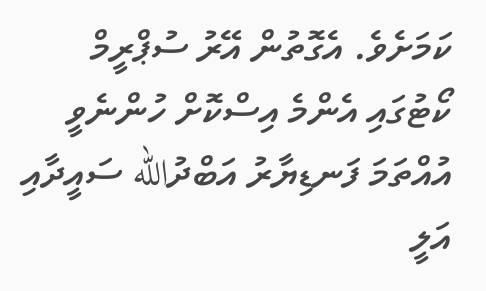ކަމަށެވެ. އެގޮތުން އޭރު ސުޕްރީމް ކޯޓުގައި އެންމެ އިސްކޮށް ހުންނެވީ އުއްތަމަ ފަނޑިޔާރު އަބްދުالله ސައީދާއި އަލީ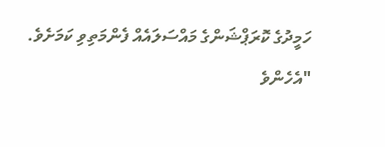ހަމީދުގެ ކޮރަޕްޝަންގެ މައްސަލައެއް ފެންމަތިވި ކަމަށެވެ.
"އެހެންވެ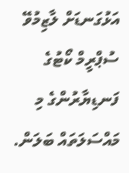އަޅުގަނޑަށް ލާޒިމުވޭ ސުޕްރީމް ކޯޓުގެ ފަނޑިޔާރުންގެ މި މައްސަލަތައް ބަލަން.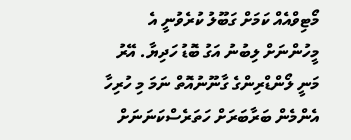މޯޓިވްއެއް ކަމަށް ގަބޫލު ކުރެވުނީ އެ މީހުންނަށް ލިބުނު އަގު ބޮޑު ހަދިޔާ. އޭރު މަނީ ލޯންޑްރިންގެ ގާނޫނުއޮތް ނަމަ މި ހުރިހާ އެންމެން ބަރާބަރަށް ހަތަރެސްކަނަނަށް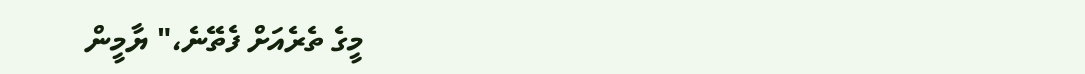މީގެ ތެރެއަށް ފެތޭނެ،" ޔާމީން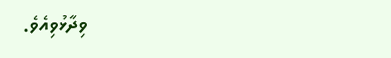ވިދާޅުވިއެވެ.